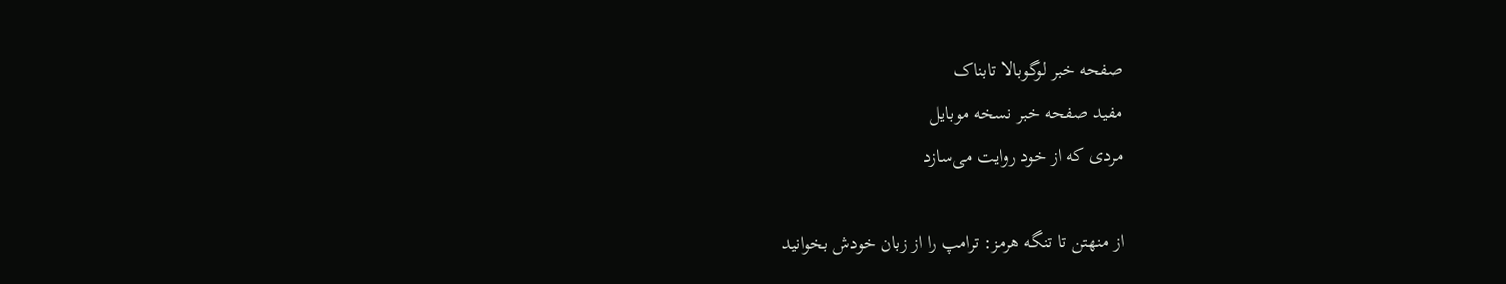صفحه خبر لوگوبالا تابناک
مفید صفحه خبر نسخه موبایل
مردی که از خود روایت می‌سازد

از منهتن تا تنگه هرمز: ترامپ را از زبان خودش بخوانید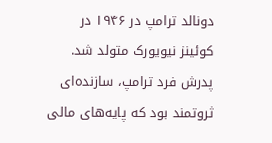دونالد ترامپ در ۱۹۴۶ در کوئینز نیویورک متولد شد. پدرش فرد ترامپ، سازنده‌ای ثروتمند بود که پایه‌های مالی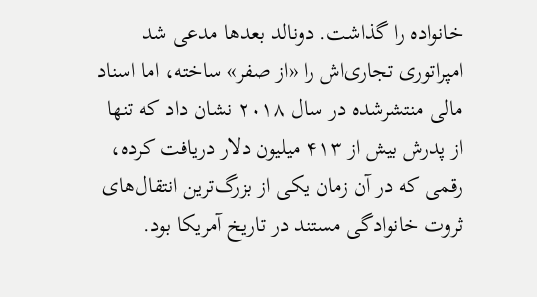خانواده را گذاشت. دونالد بعد‌ها مدعی شد امپراتوری تجاری‌اش را «از صفر» ساخته، اما اسناد مالی منتشرشده در سال ۲۰۱۸ نشان داد که تنها از پدرش بیش از ۴۱۳ میلیون دلار دریافت کرده، رقمی که در آن زمان یکی از بزرگ‌ترین انتقال‌های ثروت خانوادگی مستند در تاریخ آمریکا بود.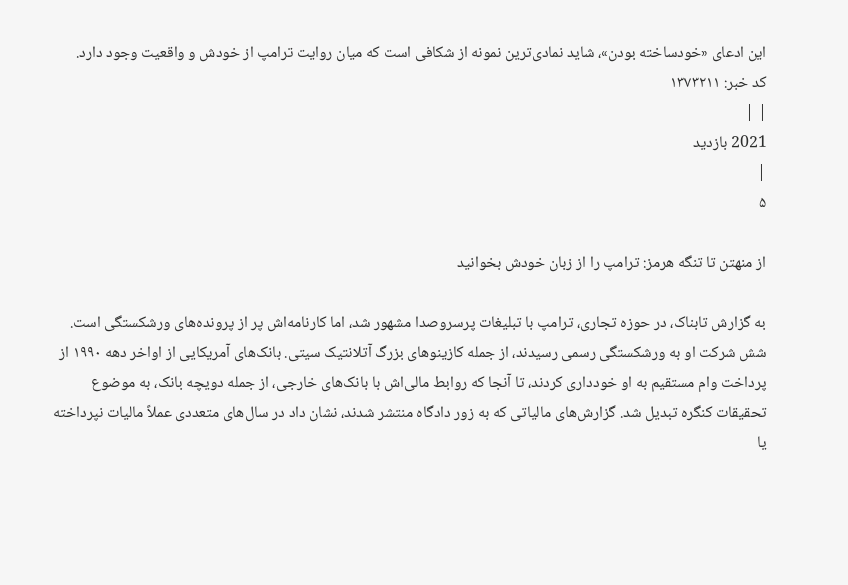این ادعای «خودساخته بودن»، شاید نمادی‌ترین نمونه از شکافی است که میان روایت ترامپ از خودش و واقعیت وجود دارد.
کد خبر: ۱۳۷۳۲۱۱
| |
2021 بازدید
|
۵

از منهتن تا تنگه هرمز: ترامپ را از زبان خودش بخوانید

به گزارش تابناک، در حوزه تجاری، ترامپ با تبلیغات پرسروصدا مشهور شد، اما کارنامه‌اش پر از پرونده‌های ورشکستگی است. شش شرکت او به ورشکستگی رسمی رسیدند، از جمله کازینو‌های بزرگ آتلانتیک سیتی. بانک‌های آمریکایی از اواخر دهه ۱۹۹۰ از پرداخت وام مستقیم به او خودداری کردند، تا آنجا که روابط مالی‌اش با بانک‌های خارجی، از جمله دویچه بانک، به موضوع تحقیقات کنگره تبدیل شد. گزارش‌های مالیاتی که به زور دادگاه منتشر شدند، نشان داد در سال‌های متعددی عملاً مالیات نپرداخته یا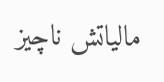مالیاتش ناچیز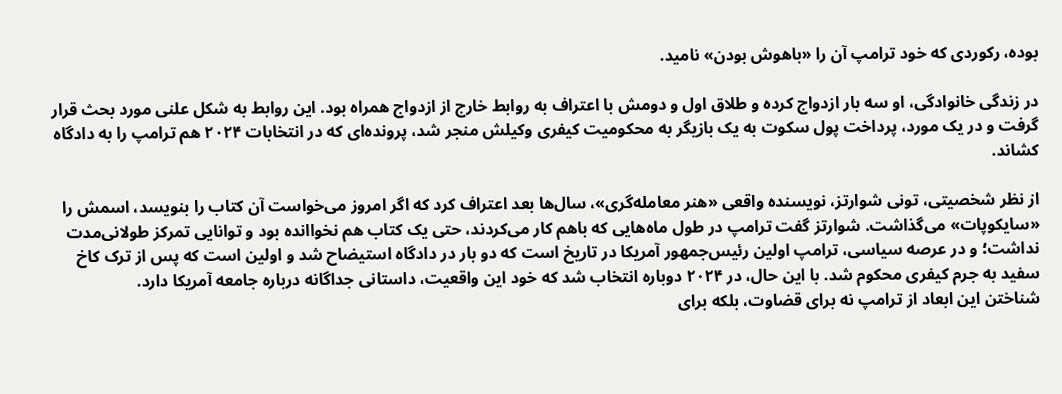بوده، رکوردی که خود ترامپ آن را «باهوش بودن» نامید.

در زندگی خانوادگی، او سه بار ازدواج کرده و طلاق اول و دومش با اعتراف به روابط خارج از ازدواج همراه بود. این روابط به شکل علنی مورد بحث قرار گرفت و در یک مورد، پرداخت پول سکوت به یک بازیگر به محکومیت کیفری وکیلش منجر شد، پرونده‌ای که در انتخابات ۲۰۲۴ هم ترامپ را به دادگاه کشاند.

از نظر شخصیتی، تونی شوارتز، نویسنده واقعی «هنر معامله‌گری»، سال‌ها بعد اعتراف کرد که اگر امروز می‌خواست آن کتاب را بنویسد، اسمش را «سایکوپات» می‌گذاشت. شوارتز گفت ترامپ در طول ماه‌هایی که باهم کار می‌کردند، حتی یک کتاب هم نخواانده بود و توانایی تمرکز طولانی‌مدت نداشت؛ و در عرصه سیاسی، ترامپ اولین رئیس‌جمهور آمریکا در تاریخ است که دو بار در دادگاه استیضاح شد و اولین است که پس از ترک کاخ سفید به جرم کیفری محکوم شد. با این حال، در ۲۰۲۴ دوباره انتخاب شد که خود این واقعیت، داستانی جداگانه درباره جامعه آمریکا دارد.
شناختن این ابعاد از ترامپ نه برای قضاوت، بلکه برای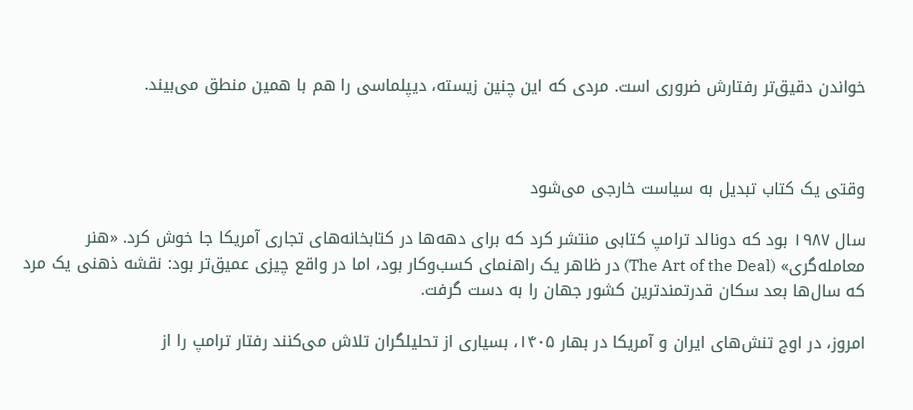خواندن دقیق‌تر رفتارش ضروری است. مردی که این چنین زیسته، دیپلماسی را هم با همین منطق می‌بیند.



وقتی یک کتاب تبدیل به سیاست خارجی می‌شود

سال ۱۹۸۷ بود که دونالد ترامپ کتابی منتشر کرد که برای دهه‌ها در کتابخانه‌های تجاری آمریکا جا خوش کرد. «هنر معامله‌گری» (The Art of the Deal) در ظاهر یک راهنمای کسب‌وکار بود، اما در واقع چیزی عمیق‌تر بود: نقشه ذهنی یک مرد که سال‌ها بعد سکان قدرتمندترین کشور جهان را به دست گرفت.

امروز، در اوج تنش‌های ایران و آمریکا در بهار ۱۴۰۵، بسیاری از تحلیلگران تلاش می‌کنند رفتار ترامپ را از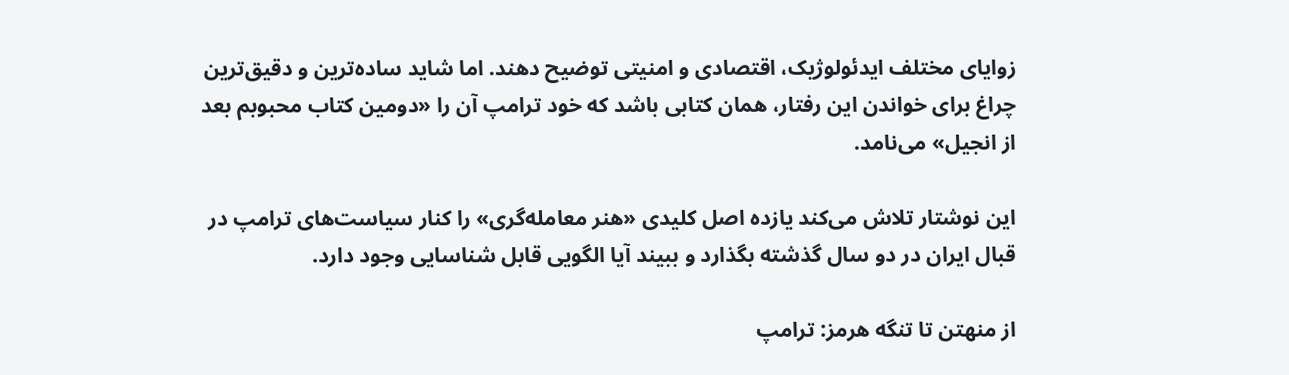زوایای مختلف ایدئولوژیک، اقتصادی و امنیتی توضیح دهند. اما شاید ساده‌ترین و دقیق‌ترین چراغ برای خواندن این رفتار، همان کتابی باشد که خود ترامپ آن را «دومین کتاب محبوبم بعد از انجیل» می‌نامد.

این نوشتار تلاش می‌کند یازده اصل کلیدی «هنر معامله‌گری» را کنار سیاست‌های ترامپ در قبال ایران در دو سال گذشته بگذارد و ببیند آیا الگویی قابل شناسایی وجود دارد.

از منهتن تا تنگه هرمز: ترامپ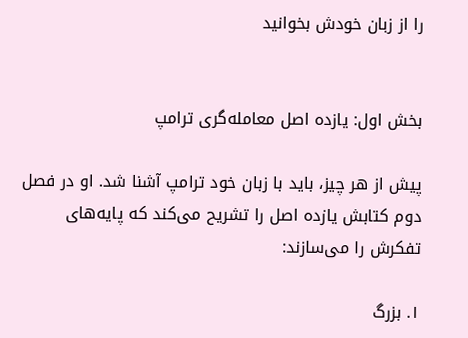را از زبان خودش بخوانید


بخش اول: یازده اصل معامله‌گری ترامپ

پیش از هر چیز، باید با زبان خود ترامپ آشنا شد. او در فصل دوم کتابش یازده اصل را تشریح می‌کند که پایه‌های تفکرش را می‌سازند:

۱. بزرگ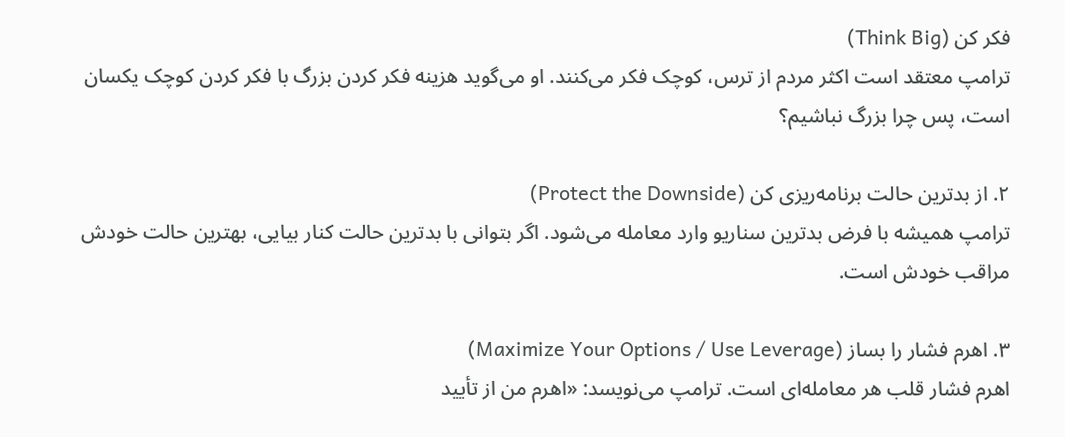فکر کن (Think Big)
ترامپ معتقد است اکثر مردم از ترس، کوچک فکر می‌کنند. او می‌گوید هزینه فکر کردن بزرگ با فکر کردن کوچک یکسان است، پس چرا بزرگ نباشیم؟

۲. از بدترین حالت برنامه‌ریزی کن (Protect the Downside)
ترامپ همیشه با فرض بدترین سناریو وارد معامله می‌شود. اگر بتوانی با بدترین حالت کنار بیایی، بهترین حالت خودش مراقب خودش است.

۳. اهرم فشار را بساز (Maximize Your Options / Use Leverage)
اهرم فشار قلب هر معامله‌ای است. ترامپ می‌نویسد: «اهرم من از تأیید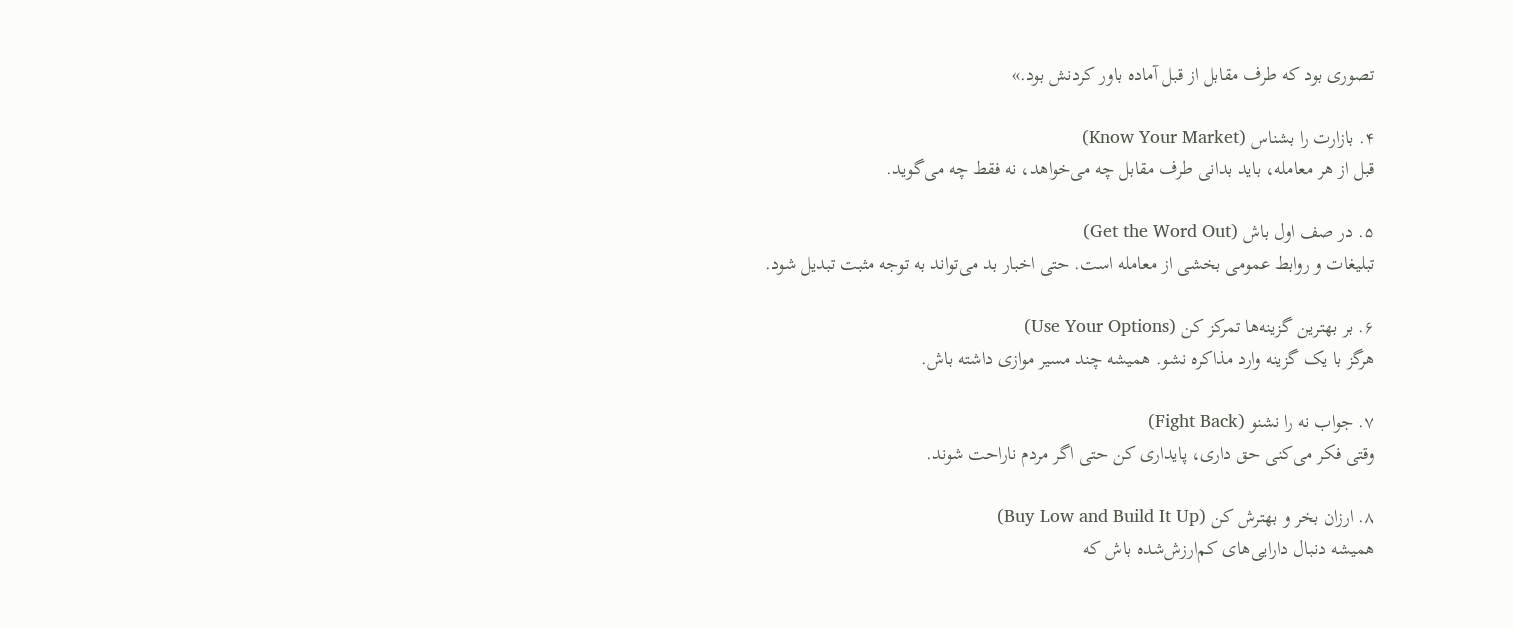تصوری بود که طرف مقابل از قبل آماده باور کردنش بود.»

۴. بازارت را بشناس (Know Your Market)
قبل از هر معامله، باید بدانی طرف مقابل چه می‌خواهد، نه فقط چه می‌گوید.

۵. در صف اول باش (Get the Word Out)
تبلیغات و روابط عمومی بخشی از معامله است. حتی اخبار بد می‌تواند به توجه مثبت تبدیل شود.

۶. بر بهترین گزینه‌ها تمرکز کن (Use Your Options)
هرگز با یک گزینه وارد مذاکره نشو. همیشه چند مسیر موازی داشته باش.

۷. جواب نه را نشنو (Fight Back)
وقتی فکر می‌کنی حق داری، پایداری کن حتی اگر مردم ناراحت شوند.

۸. ارزان بخر و بهترش کن (Buy Low and Build It Up)
همیشه دنبال دارایی‌های کم‌ارزش‌شده باش که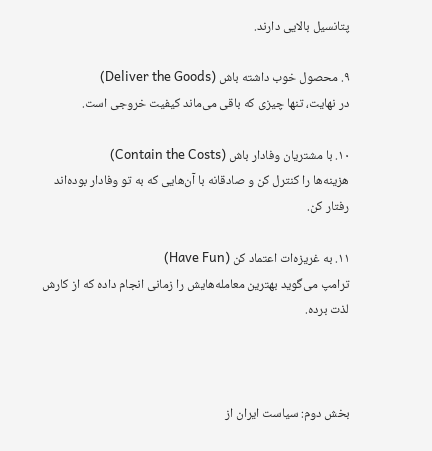پتانسیل بالایی دارند.

۹. محصول خوب داشته باش (Deliver the Goods)
در نهایت، تنها چیزی که باقی می‌ماند کیفیت خروجی است.

۱۰. با مشتریان وفادار باش (Contain the Costs)
هزینه‌ها را کنترل کن و صادقانه با آن‌هایی که به تو وفادار بوده‌اند رفتار کن.

۱۱. به غریزه‌ات اعتماد کن (Have Fun)
ترامپ می‌گوید بهترین معامله‌هایش را زمانی انجام داده که از کارش لذت برده.



بخش دوم: سیاست ایران از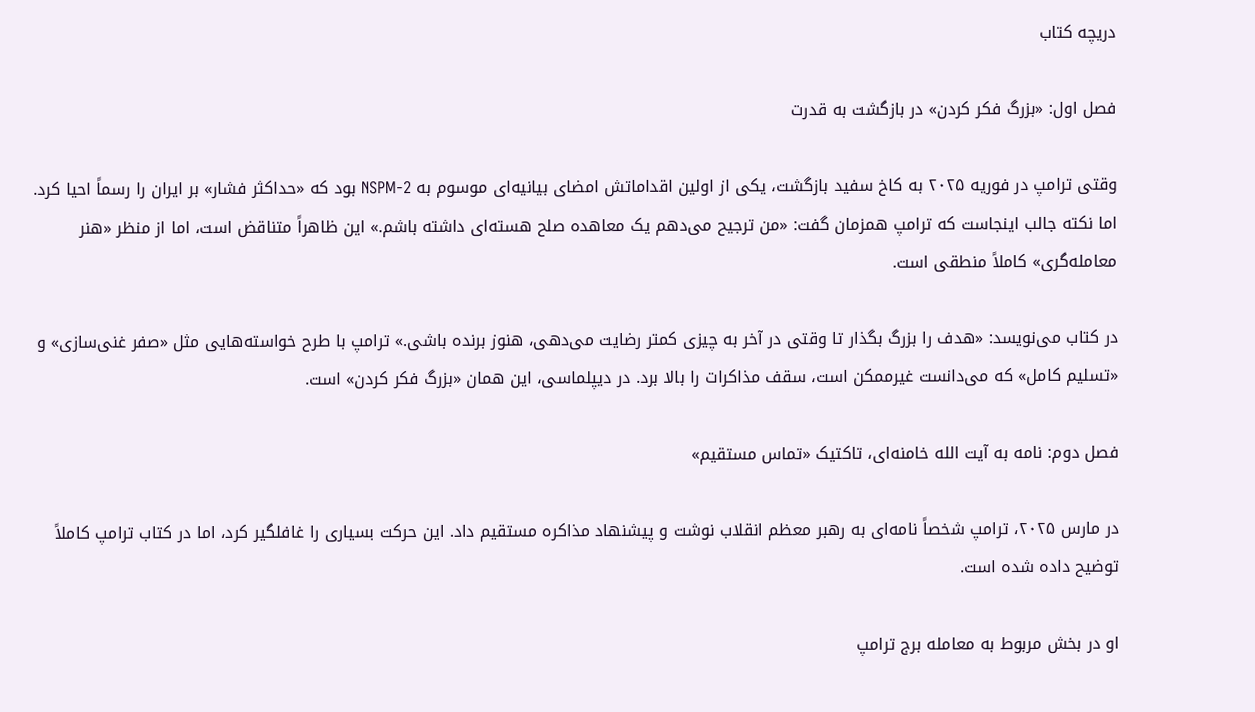دریچه کتاب

فصل اول: «بزرگ فکر کردن» در بازگشت به قدرت

وقتی ترامپ در فوریه ۲۰۲۵ به کاخ سفید بازگشت، یکی از اولین اقداماتش امضای بیانیه‌ای موسوم به NSPM-2 بود که «حداکثر فشار» بر ایران را رسماً احیا کرد. اما نکته جالب اینجاست که ترامپ همزمان گفت: «من ترجیح می‌دهم یک معاهده صلح هسته‌ای داشته باشم.» این ظاهراً متناقض است، اما از منظر «هنر معامله‌گری» کاملاً منطقی است.

در کتاب می‌نویسد: «هدف را بزرگ بگذار تا وقتی در آخر به چیزی کمتر رضایت می‌دهی، هنوز برنده باشی.» ترامپ با طرح خواسته‌هایی مثل «صفر غنی‌سازی» و «تسلیم کامل» که می‌دانست غیرممکن است، سقف مذاکرات را بالا برد. در دیپلماسی، این همان «بزرگ فکر کردن» است.

فصل دوم: نامه به آیت الله خامنه‌ای، تاکتیک «تماس مستقیم»

در مارس ۲۰۲۵، ترامپ شخصاً نامه‌ای به رهبر معظم انقلاب نوشت و پیشنهاد مذاکره مستقیم داد. این حرکت بسیاری را غافلگیر کرد، اما در کتاب ترامپ کاملاً توضیح داده شده است.

او در بخش مربوط به معامله برج ترامپ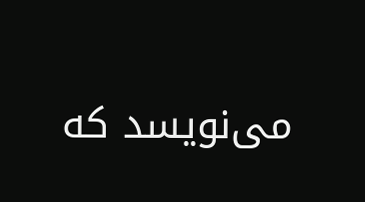می‌نویسد که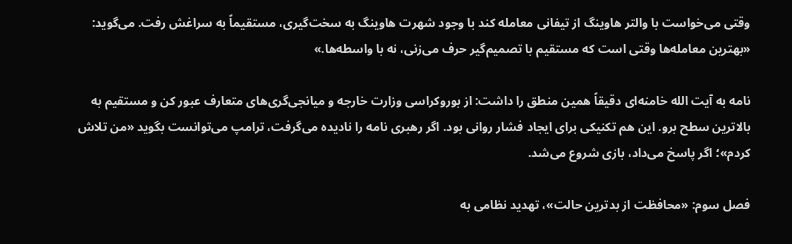وقتی می‌خواست با والتر هاوینگ از تیفانی معامله کند با وجود شهرت هاوینگ به سخت‌گیری، مستقیماً به سراغش رفت. می‌گوید: «بهترین معامله‌ها وقتی است که مستقیم با تصمیم‌گیر حرف می‌زنی، نه با واسطه‌ها.»

نامه به آیت الله خامنه‌ای دقیقاً همین منطق را داشت: از بوروکراسی وزارت خارجه و میانجی‌گری‌های متعارف عبور کن و مستقیم به بالاترین سطح برو. این هم تکنیکی برای ایجاد فشار روانی بود. اگر رهبری نامه را نادیده می‌گرفت، ترامپ می‌توانست بگوید «من تلاش کردم»؛ اگر پاسخ می‌داد، بازی شروع می‌شد.

فصل سوم: «محافظت از بدترین حالت»، تهدید نظامی به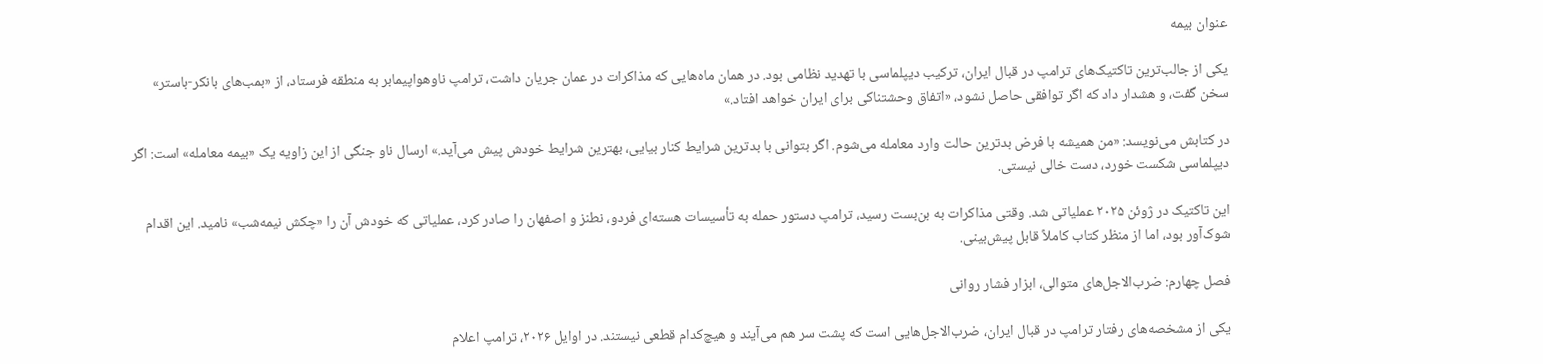عنوان بیمه

یکی از جالب‌ترین تاکتیک‌های ترامپ در قبال ایران، ترکیب دیپلماسی با تهدید نظامی بود. در همان ماه‌هایی که مذاکرات در عمان جریان داشت، ترامپ ناوهواپیمابر به منطقه فرستاد، از «بمب‌های بانکر-باستر» سخن گفت، و هشدار داد که اگر توافقی حاصل نشود، «اتفاق وحشتناکی برای ایران خواهد افتاد.»

در کتابش می‌نویسد: «من همیشه با فرض بدترین حالت وارد معامله می‌شوم. اگر بتوانی با بدترین شرایط کنار بیایی، بهترین شرایط خودش پیش می‌آید.» ارسال ناو جنگی از این زاویه یک «بیمه معامله» است: اگر دیپلماسی شکست خورد، دست خالی نیستی.

این تاکتیک در ژوئن ۲۰۲۵ عملیاتی شد. وقتی مذاکرات به بن‌بست رسید، ترامپ دستور حمله به تأسیسات هسته‌ای فردو، نطنز و اصفهان را صادر کرد، عملیاتی که خودش آن را «چکش نیمه‌شب» نامید. این اقدام شوک‌آور بود، اما از منظر کتاب کاملاً قابل پیش‌بینی.

فصل چهارم: ضرب‌الاجل‌های متوالی، ابزار فشار روانی

یکی از مشخصه‌های رفتار ترامپ در قبال ایران، ضرب‌الاجل‌هایی است که پشت سر هم می‌آیند و هیچ‌کدام قطعی نیستند. در اوایل ۲۰۲۶، ترامپ اعلام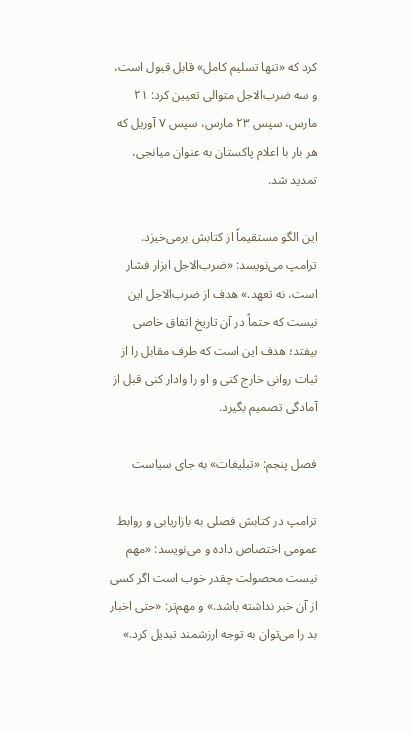کرد که «تنها تسلیم کامل» قابل قبول است، و سه ضرب‌الاجل متوالی تعیین کرد: ۲۱ مارس، سپس ۲۳ مارس، سپس ۷ آوریل که هر بار با اعلام پاکستان به عنوان میانجی، تمدید شد.

این الگو مستقیماً از کتابش برمی‌خیزد. ترامپ می‌نویسد: «ضرب‌الاجل ابزار فشار است، نه تعهد.» هدف از ضرب‌الاجل این نیست که حتماً در آن تاریخ اتفاق خاصی بیفتد؛ هدف این است که طرف مقابل را از ثبات روانی خارج کنی و او را وادار کنی قبل از آمادگی تصمیم بگیرد.

فصل پنجم: «تبلیغات» به جای سیاست

ترامپ در کتابش فصلی به بازاریابی و روابط عمومی اختصاص داده و می‌نویسد: «مهم نیست محصولت چقدر خوب است اگر کسی از آن خبر نداشته باشد.» و مهم‌تر: «حتی اخبار بد را می‌توان به توجه ارزشمند تبدیل کرد.»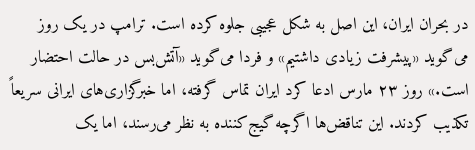در بحران ایران، این اصل به شکل عجیبی جلوه کرده است. ترامپ در یک روز می‌گوید «پیشرفت زیادی داشتیم» و فردا می‌گوید «آتش‌بس در حالت احتضار است.» روز ۲۳ مارس ادعا کرد ایران تماس گرفته، اما خبرگزاری‌های ایرانی سریعاً تکذیب کردند. این تناقض‌ها اگرچه گیج‌کننده به نظر می‌رسند، اما یک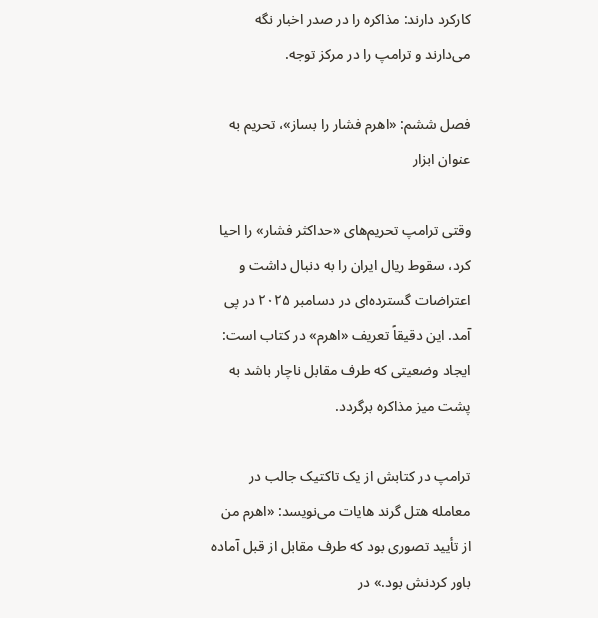کارکرد دارند: مذاکره را در صدر اخبار نگه می‌دارند و ترامپ را در مرکز توجه.

فصل ششم: «اهرم فشار را بساز»، تحریم به عنوان ابزار

وقتی ترامپ تحریم‌های «حداکثر فشار» را احیا کرد، سقوط ریال ایران را به دنبال داشت و اعتراضات گسترده‌ای در دسامبر ۲۰۲۵ در پی آمد. این دقیقاً تعریف «اهرم» در کتاب است: ایجاد وضعیتی که طرف مقابل ناچار باشد به پشت میز مذاکره برگردد.

ترامپ در کتابش از یک تاکتیک جالب در معامله هتل گرند هایات می‌نویسد: «اهرم من از تأیید تصوری بود که طرف مقابل از قبل آماده باور کردنش بود.» در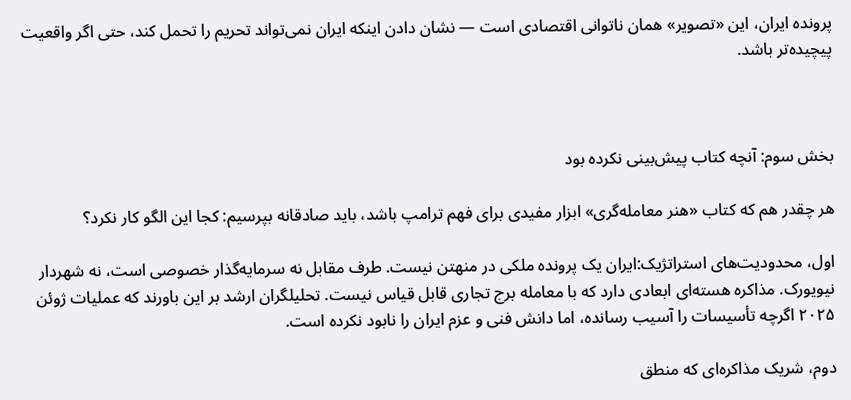پرونده ایران، این «تصویر» همان ناتوانی اقتصادی است — نشان دادن اینکه ایران نمی‌تواند تحریم را تحمل کند، حتی اگر واقعیت پیچیده‌تر باشد.



بخش سوم: آنچه کتاب پیش‌بینی نکرده بود

هر چقدر هم که کتاب «هنر معامله‌گری» ابزار مفیدی برای فهم ترامپ باشد، باید صادقانه بپرسیم: کجا این الگو کار نکرد؟

اول، محدودیت‌های استراتژیک:ایران یک پرونده ملکی در منهتن نیست. طرف مقابل نه سرمایه‌گذار خصوصی است، نه شهردار نیویورک. مذاکره هسته‌ای ابعادی دارد که با معامله برج تجاری قابل قیاس نیست. تحلیلگران ارشد بر این باورند که عملیات ژوئن ۲۰۲۵ اگرچه تأسیسات را آسیب رسانده، اما دانش فنی و عزم ایران را نابود نکرده است.

دوم، شریک مذاکره‌ای که منطق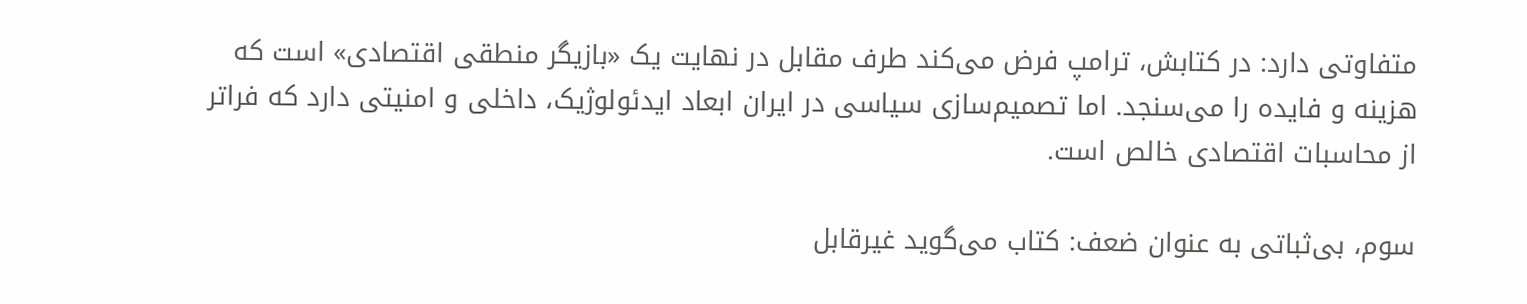متفاوتی دارد: در کتابش، ترامپ فرض می‌کند طرف مقابل در نهایت یک «بازیگر منطقی اقتصادی» است که هزینه و فایده را می‌سنجد. اما تصمیم‌سازی سیاسی در ایران ابعاد ایدئولوژیک، داخلی و امنیتی دارد که فراتر از محاسبات اقتصادی خالص است.

سوم، بی‌ثباتی به عنوان ضعف: کتاب می‌گوید غیرقابل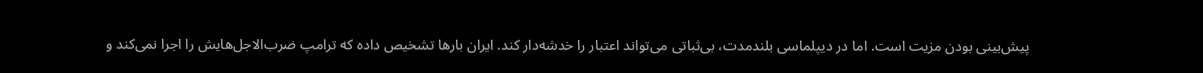پیش‌بینی بودن مزیت است. اما در دیپلماسی بلندمدت، بی‌ثباتی می‌تواند اعتبار را خدشه‌دار کند. ایران بارها تشخیص داده که ترامپ ضرب‌الاجل‌هایش را اجرا نمی‌کند و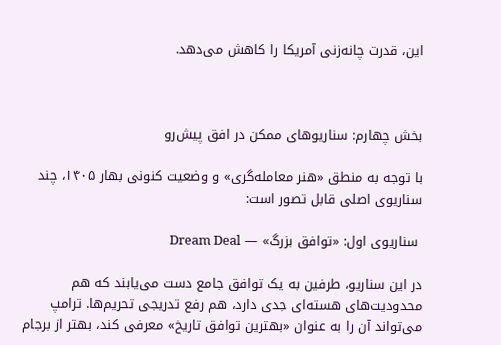این، قدرت چانه‌زنی آمریکا را کاهش می‌دهد.



بخش چهارم: سناریوهای ممکن در افق پیش‌رو

با توجه به منطق «هنر معامله‌گری» و وضعیت کنونی بهار ۱۴۰۵، چند سناریوی اصلی قابل تصور است:

 سناریوی اول: «توافق بزرگ» — Dream Deal

در این سناریو، طرفین به یک توافق جامع دست می‌یابند که هم محدودیت‌های هسته‌ای جدی دارد، هم رفع تدریجی تحریم‌ها. ترامپ می‌تواند آن را به عنوان «بهترین توافق تاریخ» معرفی کند، بهتر از برجام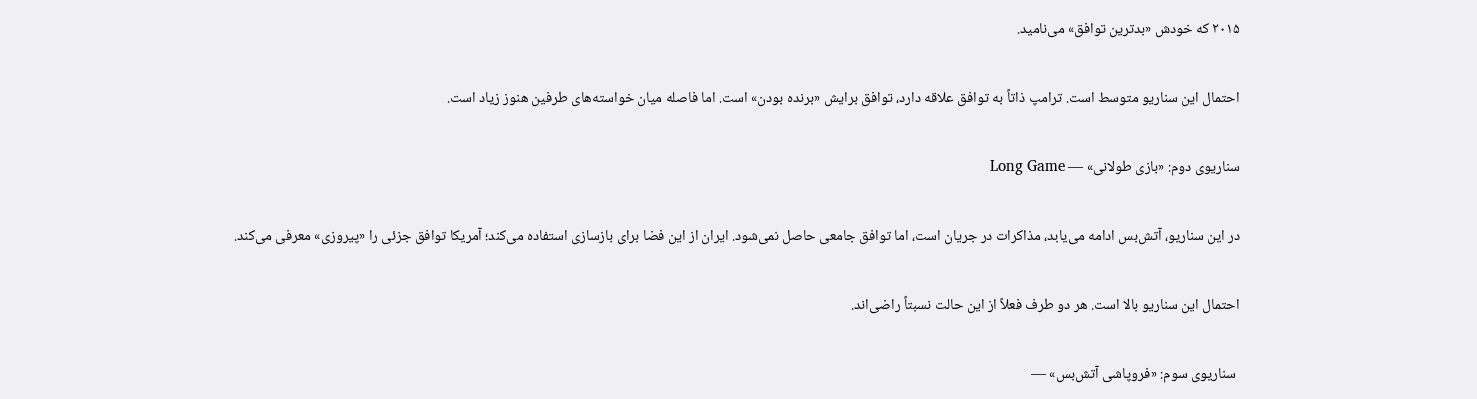۲۰۱۵ که خودش «بدترین توافق» می‌نامید.

احتمال این سناریو متوسط است. ترامپ ذاتاً به توافق علاقه دارد، توافق برایش «برنده بودن» است. اما فاصله میان خواسته‌های طرفین هنوز زیاد است.

سناریوی دوم: «بازی طولانی» — Long Game

در این سناریو، آتش‌بس ادامه می‌یابد، مذاکرات در جریان است، اما توافق جامعی حاصل نمی‌شود. ایران از این فضا برای بازسازی استفاده می‌کند؛ آمریکا توافق جزئی را «پیروزی» معرفی می‌کند.

احتمال این سناریو بالا است. هر دو طرف فعلاً از این حالت نسبتاً راضی‌اند.

 سناریوی سوم: «فروپاشی آتش‌بس» —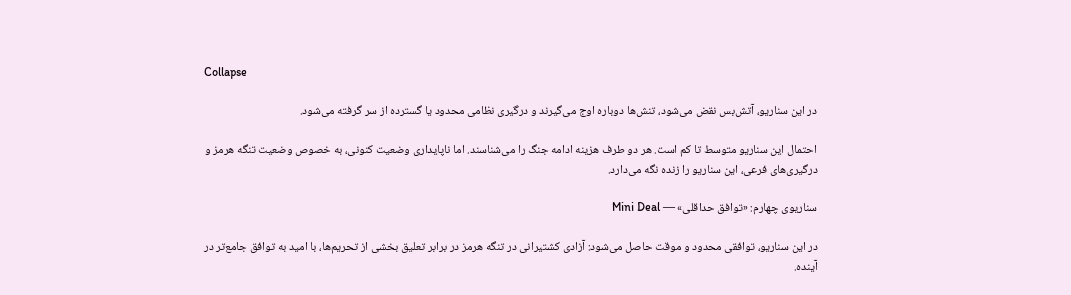Collapse

در این سناریو، آتش‌بس نقض می‌شود، تنش‌ها دوباره اوج می‌گیرند و درگیری نظامی محدود یا گسترده از سر گرفته می‌شود.

احتمال این سناریو متوسط تا کم است. هر دو طرف هزینه ادامه جنگ را می‌شناسند. اما ناپایداری وضعیت کنونی، به خصوص وضعیت تنگه هرمز و درگیری‌های فرعی، این سناریو را زنده نگه می‌دارد.

سناریوی چهارم: «توافق حداقلی» — Mini Deal

در این سناریو، توافقی محدود و موقت حاصل می‌شود: آزادی کشتیرانی در تنگه هرمز در برابر تعلیق بخشی از تحریم‌ها، با امید به توافق جامع‌تر در آینده.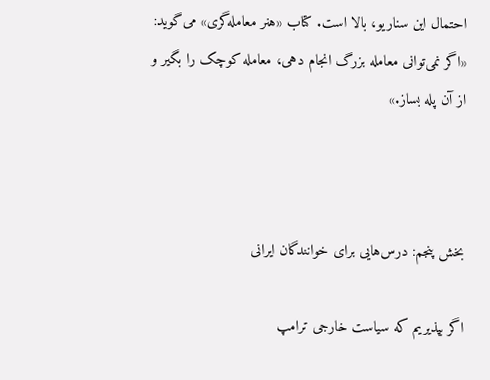احتمال این سناریو، بالا است. کتاب «هنر معامله‌گری» می‌گوید: «اگر نمی‌توانی معامله بزرگ انجام دهی، معامله کوچک را بگیر و از آن پله بساز.»



بخش پنجم: درس‌هایی برای خوانندگان ایرانی

اگر بپذیریم که سیاست خارجی ترامپ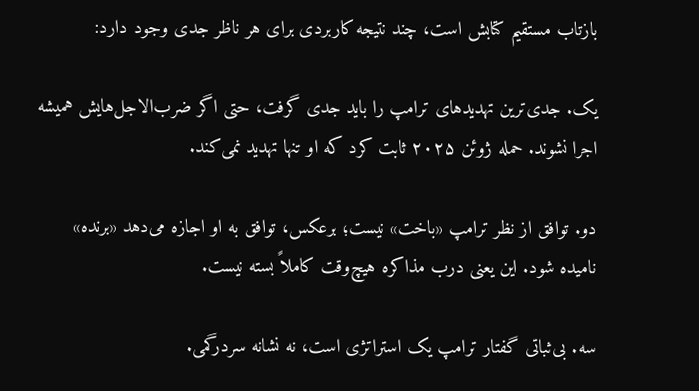بازتاب مستقیم کتابش است، چند نتیجه کاربردی برای هر ناظر جدی وجود دارد:

یک. جدی‌ترین تهدیدهای ترامپ را باید جدی گرفت، حتی اگر ضرب‌الاجل‌هایش همیشه اجرا نشوند. حمله ژوئن ۲۰۲۵ ثابت کرد که او تنها تهدید نمی‌کند.

دو. توافق از نظر ترامپ «باخت» نیست؛ برعکس، توافق به او اجازه می‌دهد «برنده» نامیده شود. این یعنی درب مذاکره هیچ‌وقت کاملاً بسته نیست.

سه. بی‌ثباتی گفتار ترامپ یک استراتژی است، نه نشانه سردرگمی.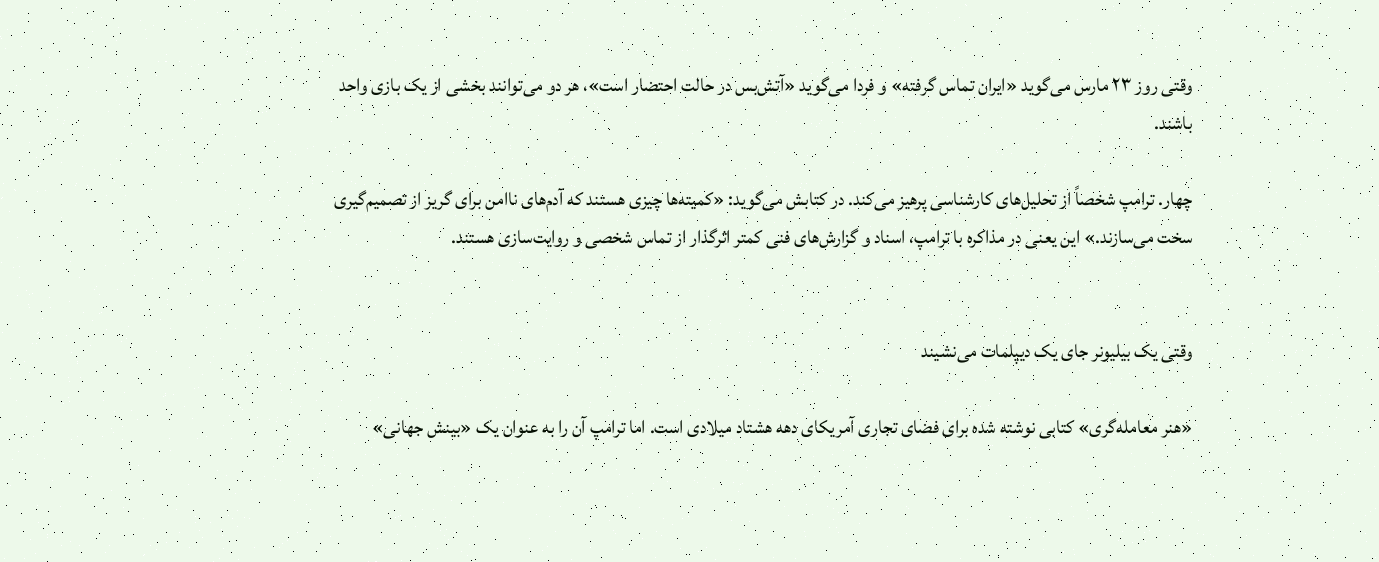وقتی روز ۲۳ مارس می‌گوید «ایران تماس گرفته» و فردا می‌گوید «آتش‌بس در حالت احتضار است»، هر دو می‌توانند بخشی از یک بازی واحد باشند.

چهار. ترامپ شخصاً از تحلیل‌های کارشناسی پرهیز می‌کند. در کتابش می‌گوید: «کمیته‌ها چیزی هستند که آدم‌های ناامن برای گریز از تصمیم‌گیری سخت می‌سازند.» این یعنی در مذاکره با ترامپ، اسناد و گزارش‌های فنی کمتر اثرگذار از تماس شخصی و روایت‌سازی هستند.


وقتی یک بیلیونر جای یک دیپلمات می‌نشیند

«هنر معامله‌گری» کتابی نوشته شده برای فضای تجاری آمریکای دهه هشتاد میلادی است. اما ترامپ آن را به عنوان یک «بینش جهانی»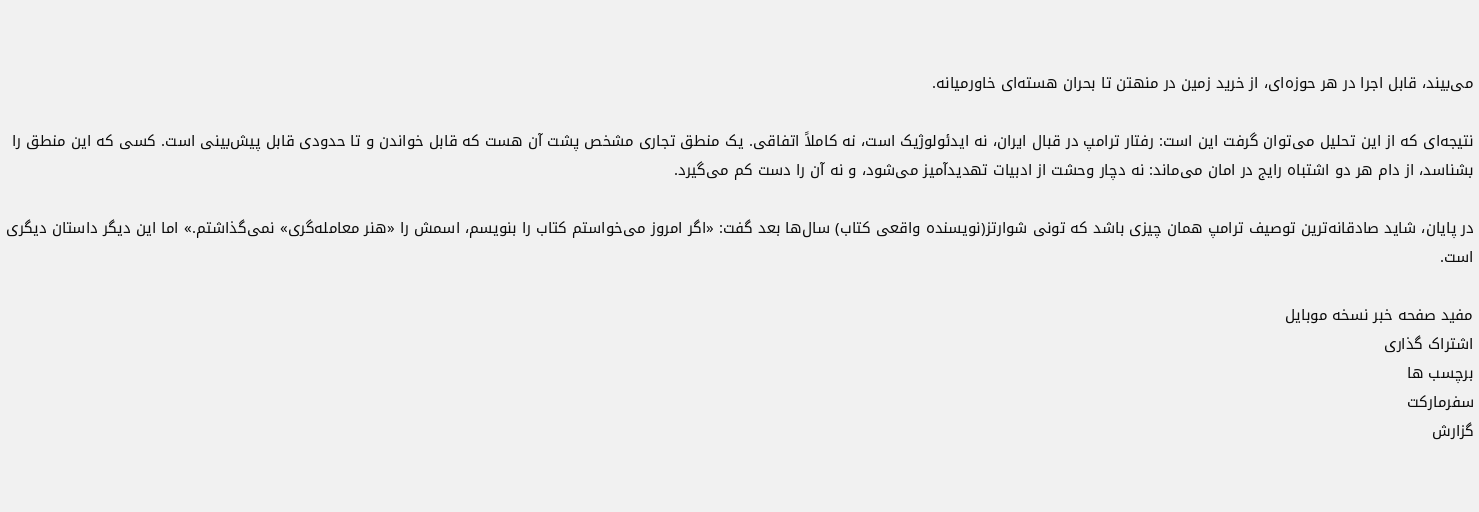می‌بیند، قابل اجرا در هر حوزه‌ای، از خرید زمین در منهتن تا بحران هسته‌ای خاورمیانه.

نتیجه‌ای که از این تحلیل می‌توان گرفت این است: رفتار ترامپ در قبال ایران، نه ایدئولوژیک است، نه کاملاً اتفاقی. یک منطق تجاری مشخص پشت آن هست که قابل خواندن و تا حدودی قابل پیش‌بینی است. کسی که این منطق را بشناسد، از دام هر دو اشتباه رایج در امان می‌ماند: نه دچار وحشت از ادبیات تهدیدآمیز می‌شود، و نه آن را دست کم می‌گیرد.

در پایان، شاید صادقانه‌ترین توصیف ترامپ همان چیزی باشد که تونی شوارتز(نویسنده واقعی کتاب) سال‌ها بعد گفت: «اگر امروز می‌خواستم کتاب را بنویسم، اسمش را «هنر معامله‌گری» نمی‌گذاشتم.» اما این دیگر داستان دیگری است.

مفید صفحه خبر نسخه موبایل
اشتراک گذاری
برچسب ها
سفرمارکت
گزارش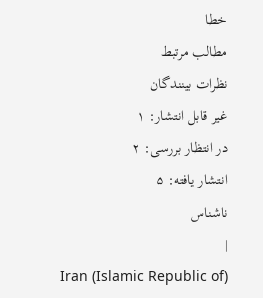خطا
مطالب مرتبط
نظرات بینندگان
غیر قابل انتشار: ۱
در انتظار بررسی: ۲
انتشار یافته: ۵
ناشناس
|
Iran (Islamic Republic of)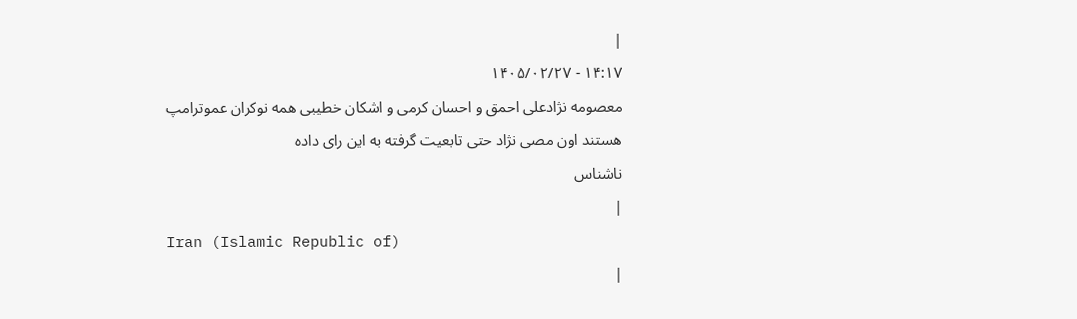|
۱۴:۱۷ - ۱۴۰۵/۰۲/۲۷
معصومه نژادعلی احمق و احسان کرمی و اشکان خطیبی همه نوکران عموترامپ هستند اون مصی نژاد حتی تابعیت گرفته به این رای داده
ناشناس
|
Iran (Islamic Republic of)
|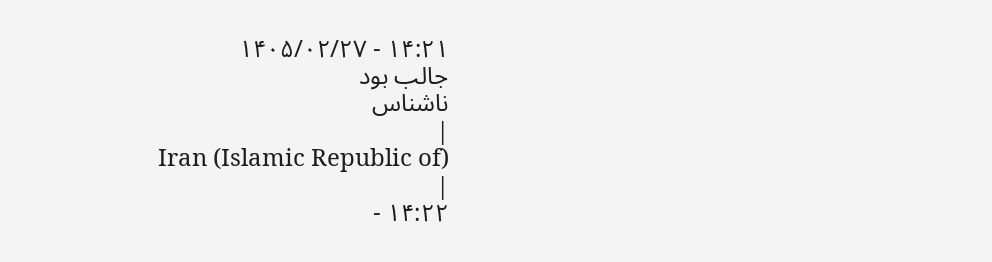۱۴:۲۱ - ۱۴۰۵/۰۲/۲۷
جالب بود
ناشناس
|
Iran (Islamic Republic of)
|
۱۴:۲۲ -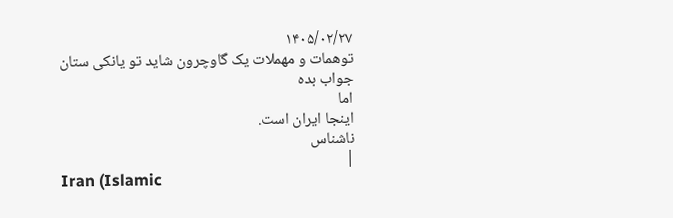۱۴۰۵/۰۲/۲۷
توهمات و مهملات یک گاوچرون شاید تو یانکی ستان جواب بده
اما
اینجا ایران است.
ناشناس
|
Iran (Islamic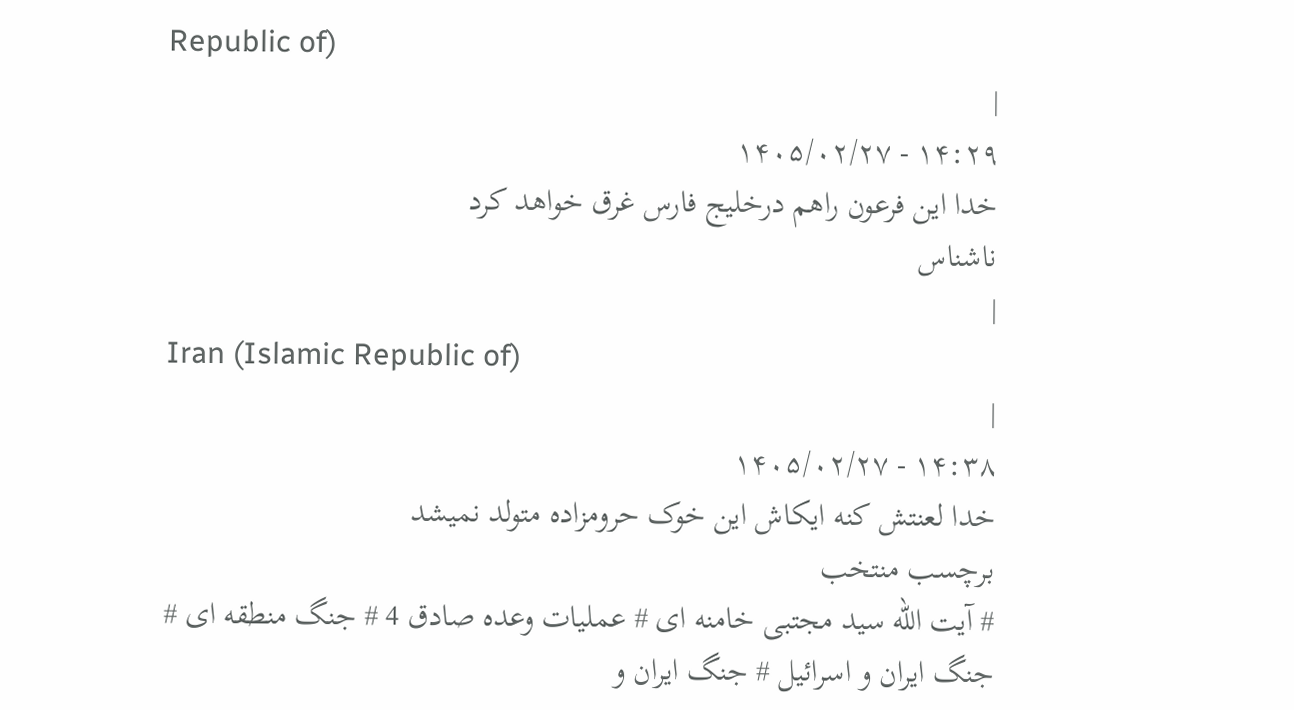Republic of)
|
۱۴:۲۹ - ۱۴۰۵/۰۲/۲۷
خدا این فرعون راهم درخلیج فارس غرق خواهد کرد
ناشناس
|
Iran (Islamic Republic of)
|
۱۴:۳۸ - ۱۴۰۵/۰۲/۲۷
خدا لعنتش کنه ایکاش این خوک حرومزاده متولد نمیشد
برچسب منتخب
# آیت الله سید مجتبی خامنه ای # عملیات وعده صادق 4 # جنگ منطقه ای # جنگ ایران و اسرائیل # جنگ ایران و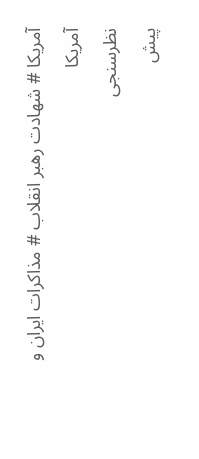آمریکا # شهادت رهبر انقلاب # مذاکرات ایران و آمریکا
نظرسنجی
پیش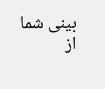بینی شما از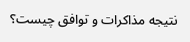نتیجه مذاکرات و توافق چیست؟